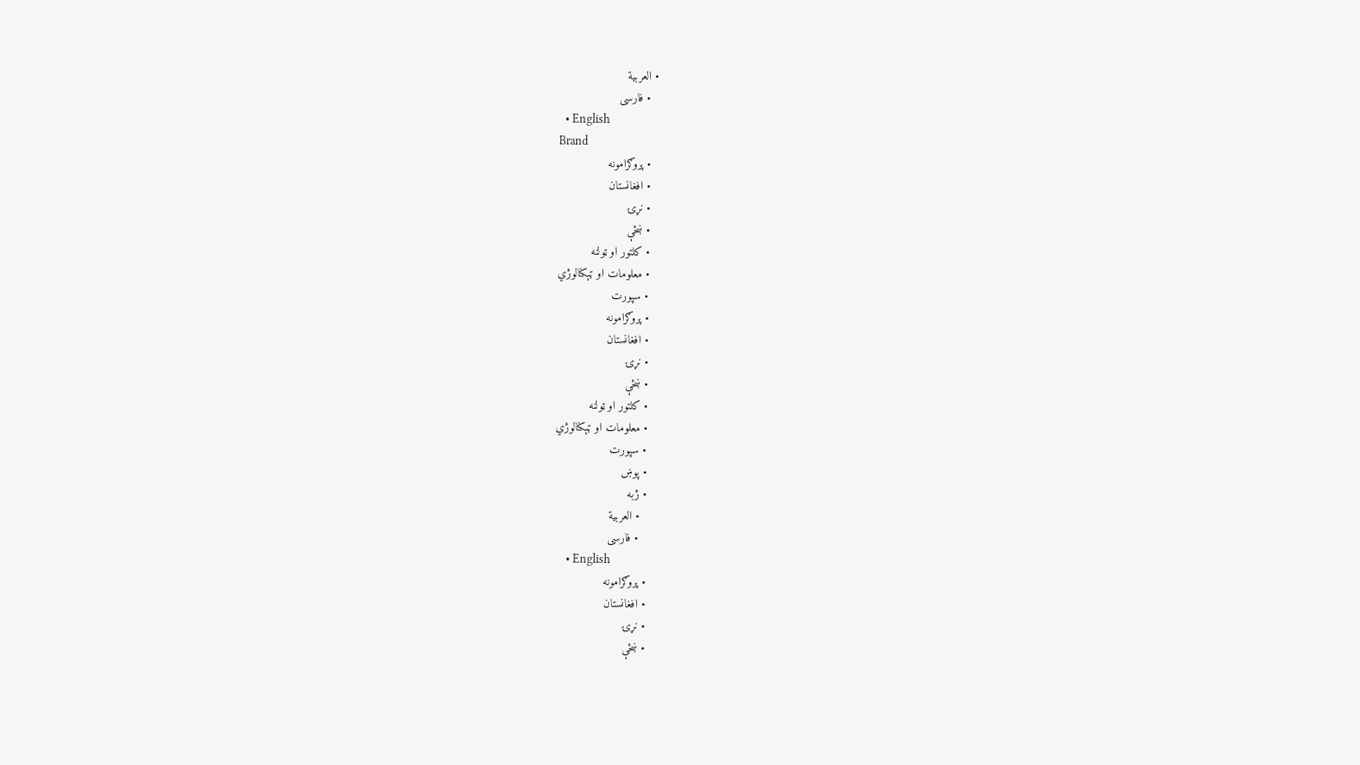• العربية
  • فارسی
  • English
Brand
  • پروګرامونه
  • افغانستان
  • نړۍ
  • ښځې
  • کلتور او ټولنه
  • معلومات او ټېکنالوژي
  • سپورت
  • پروګرامونه
  • افغانستان
  • نړۍ
  • ښځې
  • کلتور او ټولنه
  • معلومات او ټېکنالوژي
  • سپورت
  • پوښ
  • ژبه
    • العربية
    • فارسی
    • English
  • پروګرامونه
  • افغانستان
  • نړۍ
  • ښځې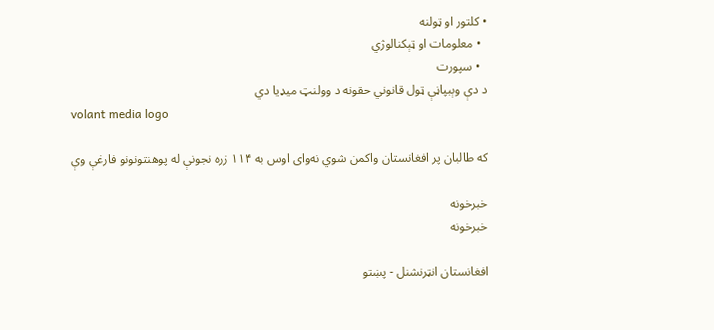• کلتور او ټولنه
  • معلومات او ټېکنالوژي
  • سپورت
د دې وېبپاڼې ټول قانوني حقونه د وولنټ میډیا دي
volant media logo

که طالبان پر افغانستان واکمن شوي نه‌وای اوس به ۱۱۴ زره نجونې له پوهنتونونو فارغې وې

خبرخونه
خبرخونه

افغانستان انټرنشنل - پښتو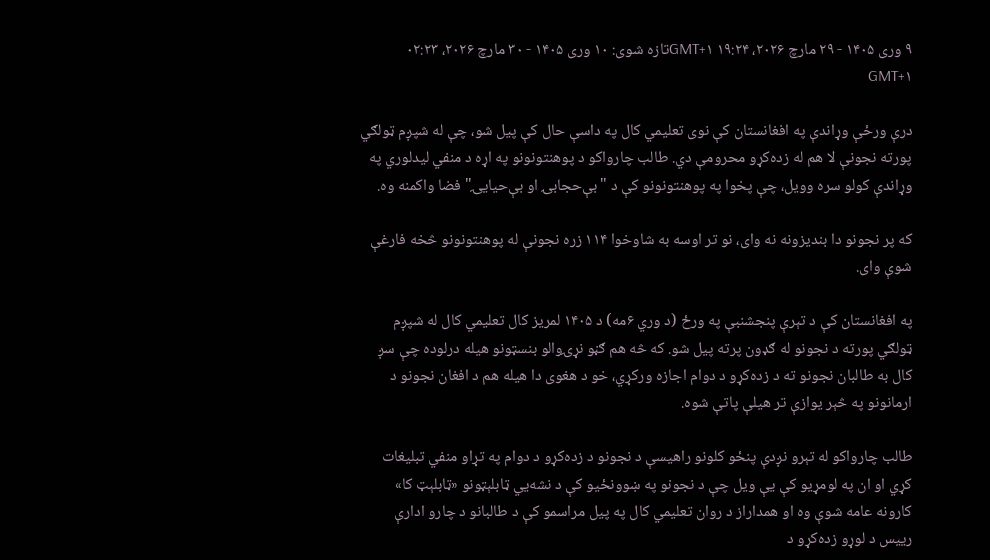۹ وری ۱۴۰۵ - ۲۹ مارچ ۲۰۲۶، ۱۹:۲۴ GMT+۱تازه شوی: ۱۰ وری ۱۴۰۵ - ۳۰ مارچ ۲۰۲۶، ۰۲:۲۳ GMT+۱

درې ورځې وړاندې په افغانستان کې نوی تعلیمي کال په داسې حال کې پیل شو، چې له شپږم ټولګي پورته نجونې لا هم له زده‌کړو محرومې دي. طالب چارواکو د پوهنتونونو په اړه د منفي لیدلوري په وړاندې کولو سره وویل، چې پخوا په پوهنتونونو کې د "بې‌حجابۍ او بې‌حیایۍ" فضا واکمنه وه.

که پر نجونو دا بندیزونه نه وای، نو تر اوسه به شاوخوا ۱۱۴ زره نجونې له پوهنتونونو څخه فارغې شوې وای.

په افغانستان کې د تېرې پنجشنبې په ورځ (د وري ۶مه) د ۱۴۰۵ لمریز کال تعلیمي کال له شپږم ټولګي پورته د نجونو له ګډون پرته پیل شو. که څه هم ګڼو نړۍوالو بنسټونو هیله درلوده چې سږ کال به طالبان نجونو ته د زده‌کړو د دوام اجازه ورکړي، خو د هغوی دا هیله هم د افغان نجونو د ارمانونو په څېر یوازې تر هیلې پاتې شوه.

طالب چارواکو له تېرو نږدې پنځو کلونو راهیسې د نجونو د زده‌کړو د دوام په تړاو منفي تبلیغات کړي او ان په لومړیو کې یې ویل چې د نجونو په ښوونځیو کې د نشه‌يي ټابلېټونو «ټابلېټ کا» کارونه عامه شوې وه او همداراز د روان تعلیمي کال په پیل مراسمو کې د طالبانو د چارو ادارې رييس د لوړو زده‌کړو د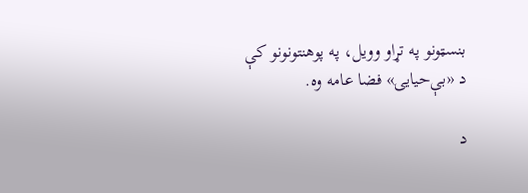بنسټونو په تړاو وویل، په پوهنتونونو کې د «بې‌حیایۍ» فضا عامه وه.

د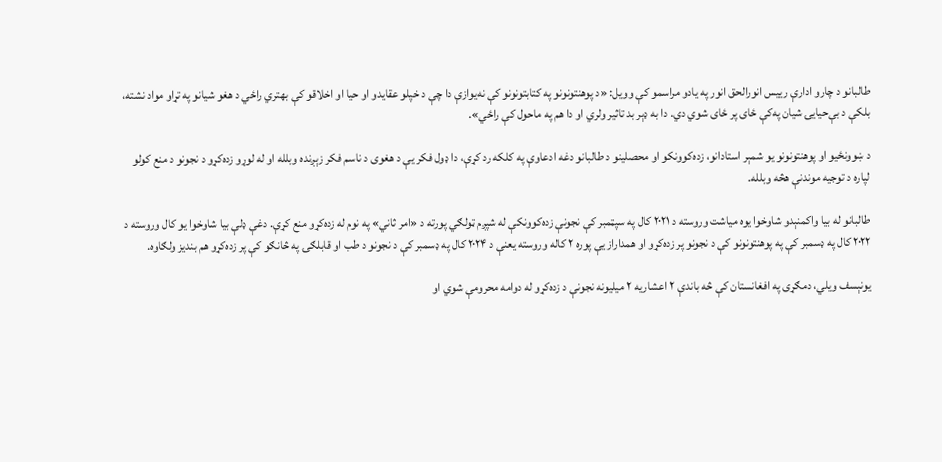طالبانو د چارو ادارې رييس انورالحق انور په یادو مراسمو کې وویل: «د پوهنتونونو په کتابتونونو کې نه‌یوازې دا چې د خپلو عقایدو او حیا او اخلاقو کې بهتري راځي د هغو شیانو په تړاو مواد نشته، بلکې د بې‌حیایۍ شیان په‌کې ځای پر ځای شوي دي. دا به ډېر بد تاثیر ولري او دا هم په ماحول کې راځي».

د ښوونځیو او پوهنتونونو یو شمېر استادانو، زده‌کوونکو او محصلینو د طالبانو دغه ادعاوې په کلکه رد کړې، دا ډول فکر یې د هغوی د ناسم فکر زېږنده وبلله او له لوړو زده‌کړو د نجونو د منع کولو لپاره د توجیه موندنې هڅه وبلله.

طالبانو له بیا واکمنېدو شاوخوا یوه میاشت وروسته د ۲۰۲۱ کال په سپټمبر کې نجونې زده‌کوونکې له شپږم ټولګي پورته د «امر ثاني» په نوم له زده‌کړو منع کړې. دغې ډلې بیا شاوخوا یو کال وروسته د ۲۰۲۲ کال په ډسمبر کې په پوهنتونونو کې د نجونو پر زده‌کړو او همداراز یې پوره ۲ کاله وروسته یعنې د ۲۰۲۴ کال په ډسمبر کې د نجونو د طب او قابلګۍ په څانګو کې پر زده‌کړو هم بندیز ولګاوه.

یونېسف ویلي، دمګړی په افغانستان کې څه باندې ۲ اعشاریه ۲ میلیونه نجونې د زده‌کړو له دوامه محرومې شوي او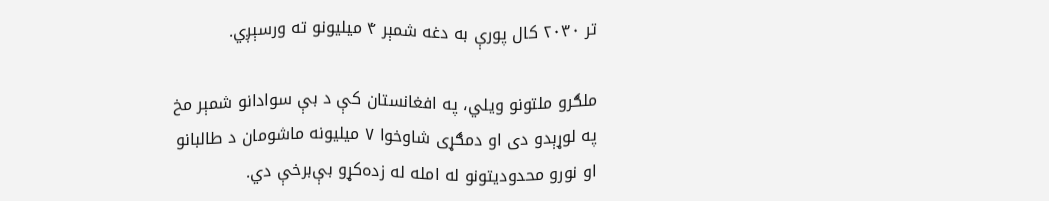تر ۲۰۳۰ کال پورې به دغه شمېر ۴ میلیونو ته ورسېږي.

ملګرو ملتونو ویلي، په افغانستان کې د بې سوادانو شمېر مخ په لوړېدو دی او دمګړی شاوخوا ۷ میلیونه ماشومان د طالبانو او نورو محدودیتونو له امله له زده‌کړو بې‌برخې دي.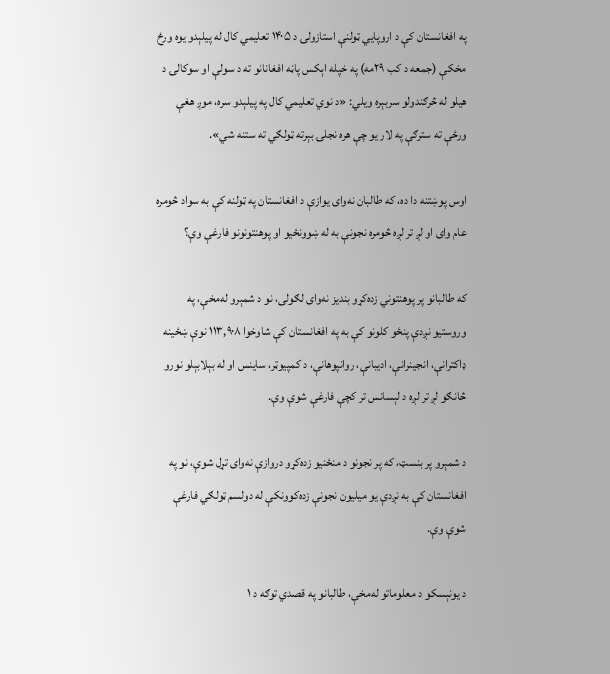په افغانستان کې د اروپايي ټولنې استازولۍ د ۱۴۰۵ تعليمي کال له پیلېدو یوه ورځ مخکې (جمعه د کب ۲۹مه) په خپله اېکس پاڼه افغانانو ته د سولې او سوکالۍ د هیلو له څرګندولو سربېره ویلي: «د نوي تعلیمي کال په پیلېدو سره، موږ هغې ورځې ته سترګې په لار یو چې هره نجلۍ بېرته ټولګي ته ستنه شي».

اوس پوښتنه دا ده، که طالبان نه‌وای یوازې د افغانستان په ټولنه کې به سواد څومره عام وای او لږ تر لږه څومره نجونې به له ښوونځیو او پوهنتونونو فارغې وې؟

که طالبانو پر پوهنتوني زده‌کړو بندیز نه‌وای لګولی، نو د شمېرو له‌مخې، په وروستیو نږدې پنځو کلونو کې به په افغانستان کې شاوخوا ۱۱۳,۹۰۸ نوې ښځینه ډاکترانې، انجینرانې، ادیبانې، روانپوهانې، د کمپیوټر، ساینس او له بېلابېلو نورو څانګو لږ تر لږه د لېسانس تر کچې فارغې شوې وې.

د شمېرو پر بنسټ، که پر نجونو د منځنیو زده‌کړو دروازې نه‌وای تړل شوې، نو په افغانستان کې به نږدې یو میلیون نجونې زده‌کوونکې له دولسم ټولګي فارغې شوې وې.

د یونېسکو د معلوماتو له‌مخې، طالبانو په قصدي توګه د ۱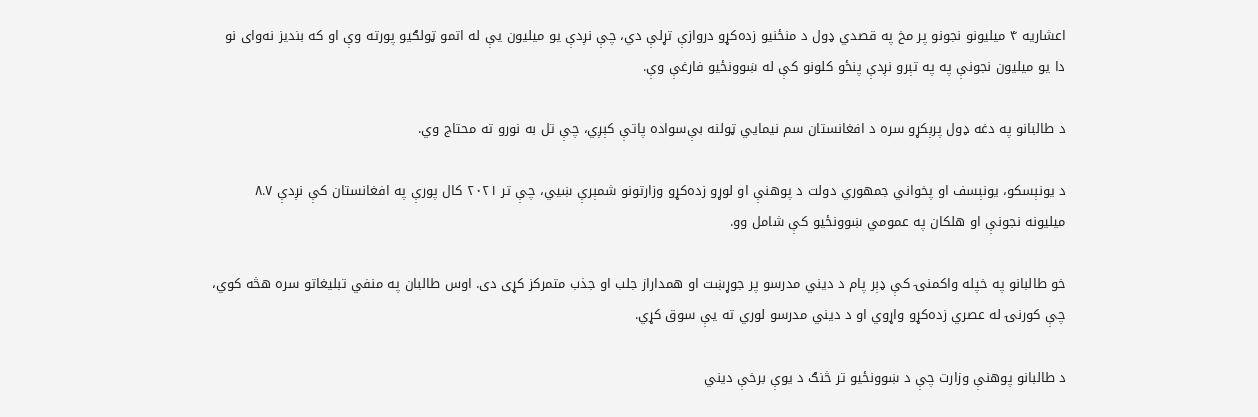اعشاریه ۴ میلیونو نجونو پر مخ په قصدي ډول د منځنیو زده‌کړو دروازې تړلې دي، چې نږدې یو میلیون یې له اتمو ټولګیو پورته وې او که بندیز نه‌وای نو دا یو میلیون نجونې په په تېرو نږدې پنځو کلونو کې له ښوونځیو فارغې وې.

د طالبانو په دغه ډول پرېکړو سره د افغانستان سم نیمايي ټولنه بې‌سواده پاتې کېږي، چې تل به نورو ته محتاج وي.

د یونېسکو، یونېسف او پخواني جمهوري دولت د پوهنې او لوړو زده‌کړو وزارتونو شمېرې ښيي، چې تر ۲۰۲۱ کال پورې په افغانستان کې نږدې ۸.۷ میلیونه نجونې او هلکان په عمومي ښوونځیو کې شامل وو.

خو طالبانو په خپله واکمنۍ کې ډېر پام د دیني مدرسو پر جوړښت او همداراز جلب او جذب متمرکز کړی دی. اوس طالبان په منفي تبلیغاتو سره هڅه کوي، چې کورنۍ له عصري زده‌کړو واړوي او د دیني مدرسو لوري ته یې سوق کړي.

د طالبانو پوهنې وزارت چې د ښوونځيو تر څنګ د یوې برخې دیني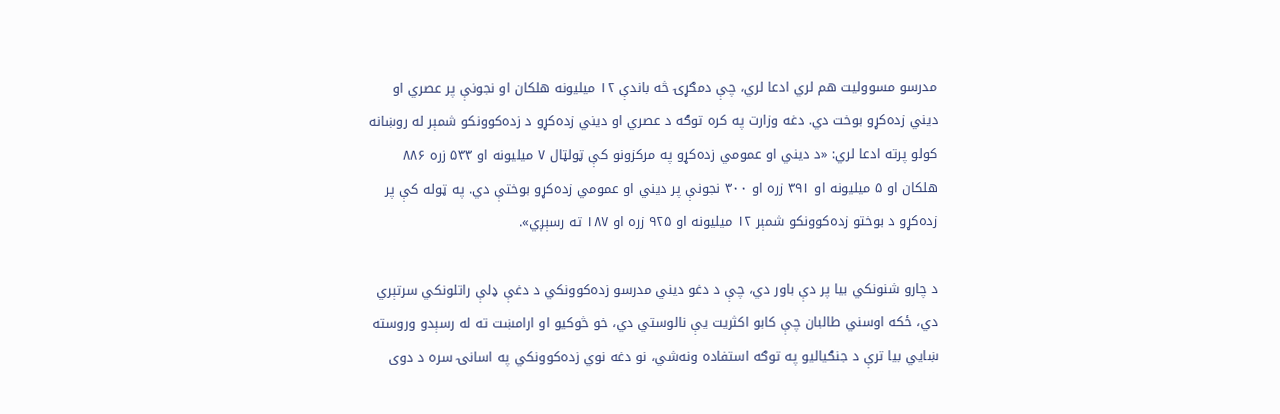مدرسو مسوولیت هم لري ادعا لري، چې دمګړۍ څه باندې ۱۲ میلیونه هلکان او نجونې پر عصري او دیني زده‌کړو بوخت دي. دغه وزارت په کره توګه د عصري او دیني زده‌کړو د زده‌کوونکو شمېر له روښانه کولو پرته ادعا لري: «د دیني او عمومي زده‌کړو په مرکزونو کې ټولټال ۷ میلیونه او ۵۳۳ زره ۸۸۶ هلکان او ۵ میلیونه او ۳۹۱ زره او ۳۰۰ نجونې پر دیني او عمومي زده‌کړو بوختې دي. په ټوله کې پر زده‌کړو د بوختو زده‌کوونکو شمېر ۱۲ میلیونه او ۹۲۵ زره او ۱۸۷ ته رسېږي».

د چارو شنونکي بیا پر دې باور دي، چې د دغو دیني مدرسو زده‌کوونکي د دغې ډلې راتلونکي سرتېري دي، ځکه اوسني طالبان چې کابو اکثریت یې نالوستي دي، خو څوکیو او ارامښت ته له رسېدو وروسته ښايي بیا ترې د جنګیاليو په توګه استفاده ونه‌شي، نو دغه نوي زده‌کوونکي په اسانۍ سره د دوی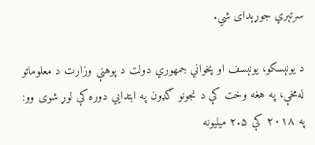سرتېري جوړېدای شي.

د یونېسکو، یونېسف او پخواني جمهوري دولت د پوهنې وزارت د معلوماتو له‌مخې، په هغه وخت کې د نجونو ګډون په ابتدايي دوره کې لوړ شوی وو: په ۲۰۱۸ کې ۲.۵ میلیونه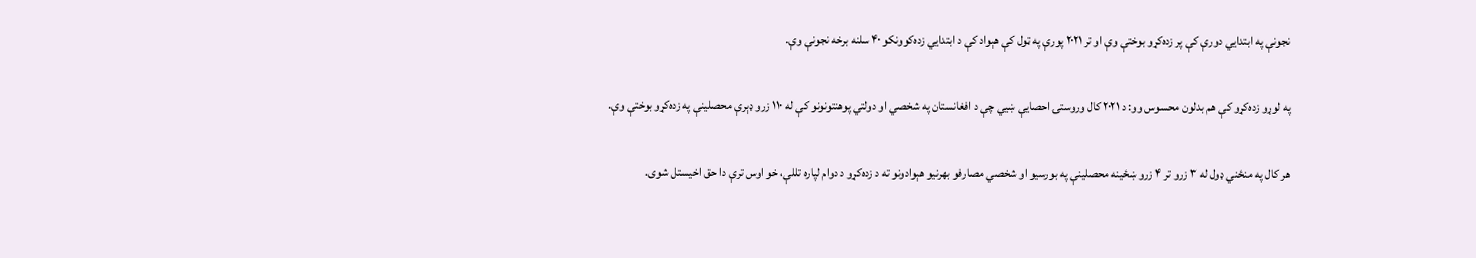نجونې په ابتدايي دورې کې پر زده‌کړو بوختې وې او تر ۲۰۲۱ پورې په ټول کې هېواد کې د ابتدايي زده‌کوونکو ۴۰ سلنه برخه نجونې وې.

په لوړو زده‌کړو کې هم بدلون محسوس وو: د ۲۰۲۱ کال وروستۍ احصایې ښيي چې د افغانستان په شخصي او دولتي پوهنتونونو کې له ۱۱۰ زرو ډېرې محصلینې په زده‌کړو بوختې وې.

هر کال په منځني ډول له ۳ زرو تر ۴ زرو ښځینه محصلینې په بورسیو او شخصي مصارفو بهرنیو هېوادونو ته د زده‌کړو د دوام لپاره تللې، خو اوس ترې دا حق اخیستل شوی.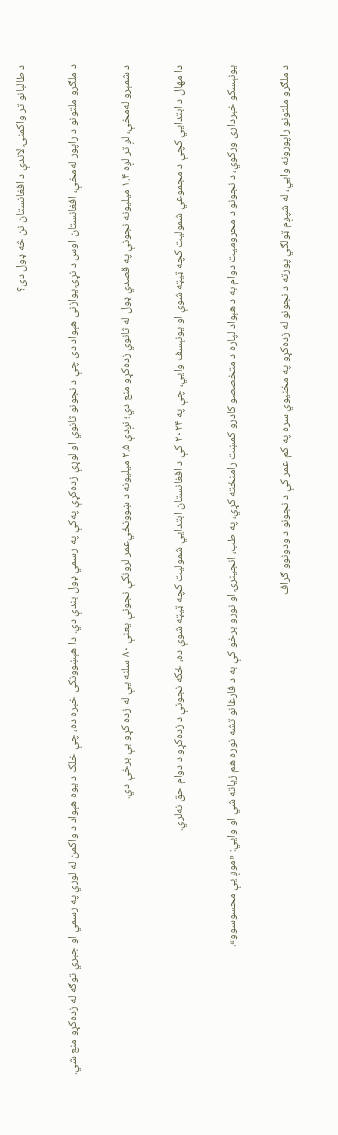د طالبانو تر واکمنۍ لاندې د افغانستان نن څه ډول دی؟

د ملګرو ملتونو د راپور له‌مخې، افغانستان اوس د نړۍ یوازنی هېواد دی چې د نجونو ثانوي او لوړې زده‌کړې په‌کې په رسمي ډول بندې دي. دا هېښوونکی خبره ده، چې خلک د یوه هېواد د واکمن له لوري په رسمي او جبري توګه له زده‌کړو منع شي.

د شمېرو له‌مخې، لږ تر لږه ۱.۴ میلیونه نجونې په قصدي ډول له ثانوي زده‌کړو منع دي؛ نږدې ۲.۵ میلیونه د ښوونځي‌عمر لرونکې نجونې یعنې ۸۰ سلنه یې له زده کړو بې برخې دي.

دا مهال د ابتدايي کچې د مجموعي شمولیت کچه ټیټه شوې او یونېسف وايي، چې په ۲۰۲۴ کې د افغانستان ابتدايي شمولیت کچه ټیټه شوې ده، ځکه نجونې د زده‌کړو د دوام حق نه‌لري.

یونېسکو خبرداری ورکوي، د نجونو د محرومیت دوام به د هېواد لپاره د متخصصو کادرو کمښت رامنځته کړي، په طب، انجینرۍ او نورو برخو کې به د فارغانو تشه نوره هم زیاته شي او وايي: «موږ یې محسوسوو».

د ملګرو ملتونو راپورونه وايي، له شپږم ټولګي پورته د نجونو له زده‌کړو په مخنیوي سره په کم عمر کې د نجونو د ودونوو ګراف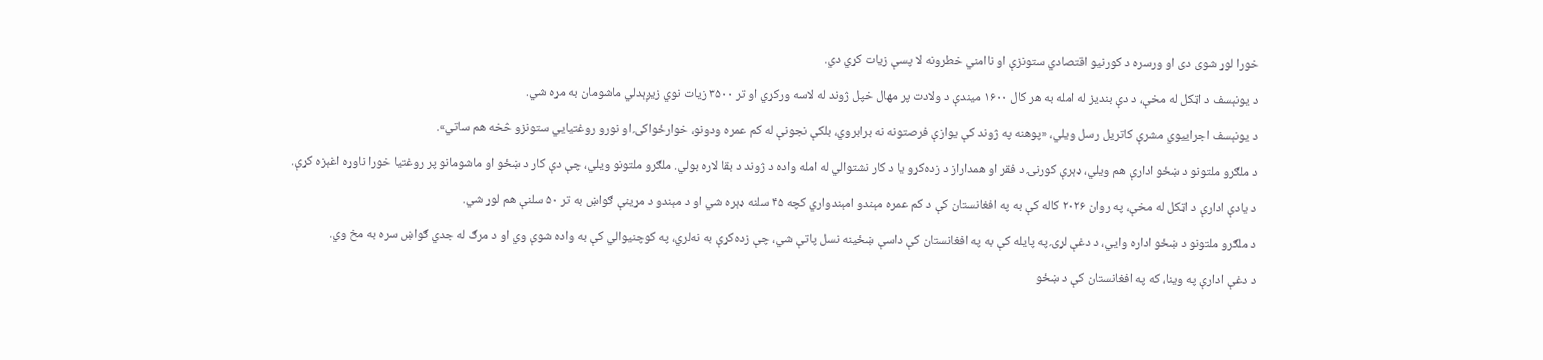خورا لوړ شوی دی او ورسره د کورنیو اقتصادي ستونزې او ناامني خطرونه لا پسې زیات کړي دي.

د یونېسف د اټکل له مخې، د دې بندیز له امله به هر کال ۱۶۰۰ میندې د ولادت پر مهال خپل ژوند له لاسه ورکړي او تر ۳۵۰۰ زیات نوي زیږېدلي ماشومان به مړه شي.

د یونېسف اجراییوي مشرې کاتریل رسل ویلي، «پوهنه په ژوند کې یوازې فرصتونه نه برابروي، بلکې نجونې له کم عمره ودونو، خوارځواکۍ او نورو روغتیايي ستونزو څخه هم ساتي».

د ملګرو ملتونو د ښځو ادارې هم ویلي، ډېرې کورنۍ د فقر او همداراز د زده‌کړو یا د کار نشتوالي له امله واده د ژوند د بقا لاره بولي. ملګرو ملتونو ویلي، چې دې کار د ښځو او ماشومانو پر روغتیا خورا ناوړه اغېزه کړې.

د یادې ادارې د اټکل له مخې، په روان ۲۰۲۶ کاله کې به په افغانستان کې د کم عمره مېندو امېندواري کچه ۴۵ سلنه ډېره شي او د مېندو د مړینې ګواښ به تر ۵۰ سلنې هم لوړ شي.

د ملګرو ملتونو د ښځو اداره وایي، د دغې لړۍ په پایله کې به په افغانستان کې داسې ښځينه نسل پاتې شي، چې زده‌کړې به نه‌لري، په کوچنیوالي کې به واده شوې وي او د مرګ له جدي ګواښ سره به مخ وي.

د دغې ادارې په وینا، که په افغانستان کې د ښځو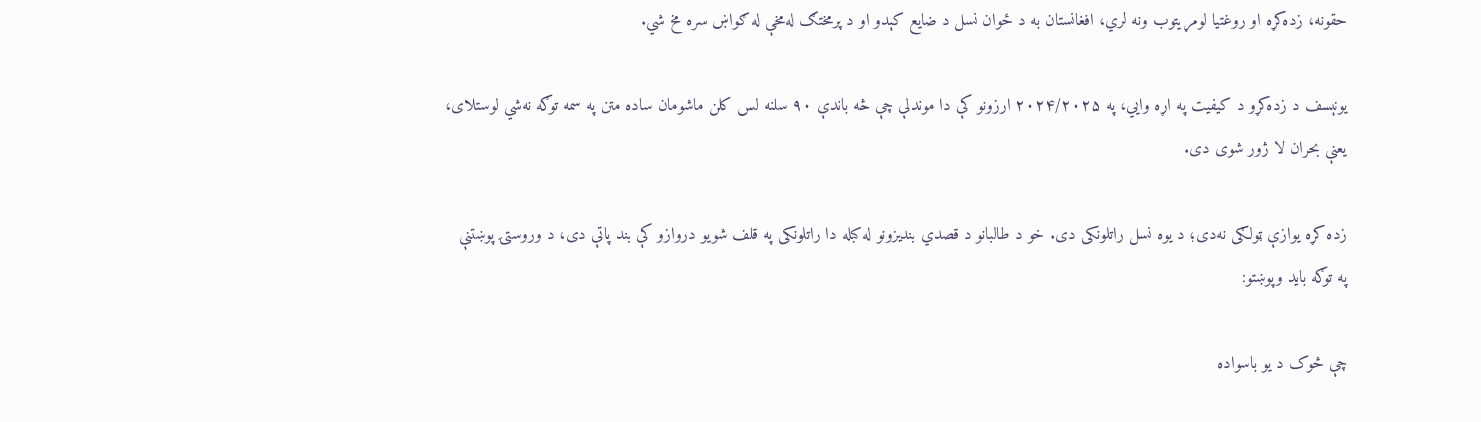حقونه، زده‌کړه او روغتیا لومړیتوب ونه لري، افغانستان به د ځوان نسل د ضایع کېدو او د پرمختګ له‌مخې له ګواښ سره مخ شي.

یونېسف د زده‌کړو د کیفیت په اړه وایي، په ۲۰۲۴/۲۰۲۵ ارزونو کې دا موندلې چې څه باندې ۹۰ سلنه لس کلن ماشومان ساده متن په سمه توګه نه‌شي لوستلای، یعنې بحران لا ژور شوی دی.

زده کړه یوازې ټولګی نه‌دی؛ د یوه نسل راتلونکی دی. خو د طالبانو د قصدي بندیزونو له کبله دا راتلونکی په قلف شویو دروازو کې بند پاتې دی، د وروستۍ پوښتنې په توګه باید وپوښتو:

چې څوک د یو باسواده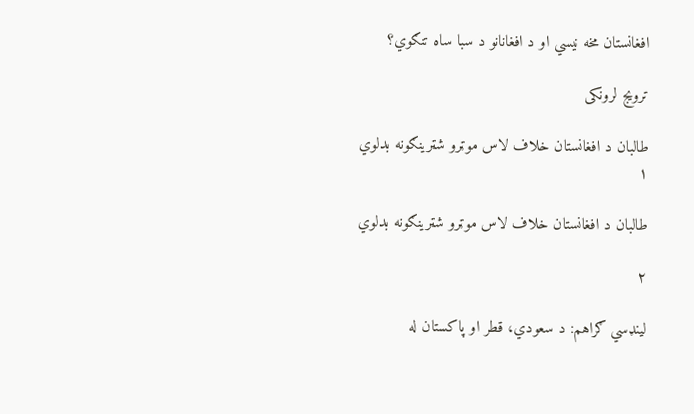افغانستان مخه نیسي او د افغانانو د سبا ساه تنګوي؟

ترویج لرونکی

طالبان د افغانستان خلاف لاس موټرو شټرینګونه بدلوي
۱

طالبان د افغانستان خلاف لاس موټرو شټرینګونه بدلوي

۲

لينډسي ګراهم: د سعودي، قطر او پاکستان له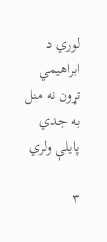لوري د ابراهیمي تړون نه منل به جدي پایلې ولري

۳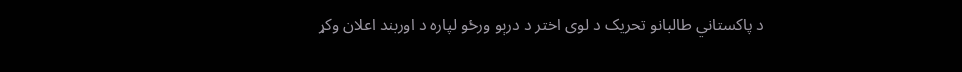د پاکستاني طالبانو تحریک د لوی اختر د درېو ورځو لپاره د اوربند اعلان وکړ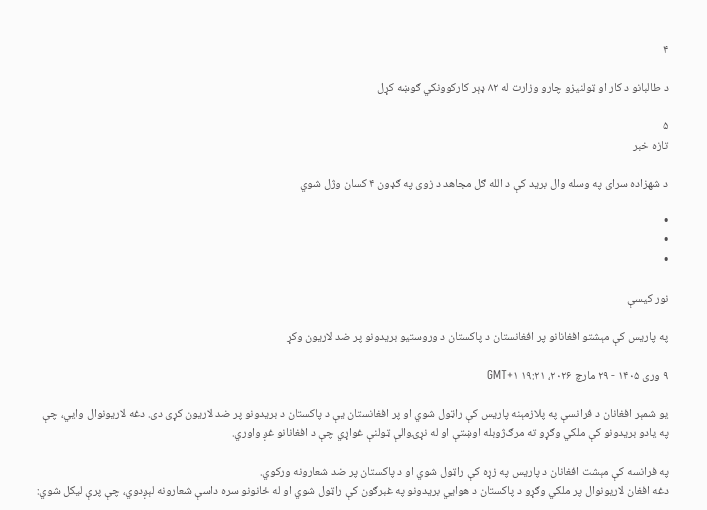۴

د طالبانو د کار او ټولنیزو چارو وزارت له ۸۲ ډېر کارکوونکي ګوښه کړل

۵
تازه خبر

د شهزاده سرای په وسله وال برید کې د الله ګل مجاهد د زوی په ګډون ۴ کسان وژل شوي

•
•
•

نور کیسې

په پاریس کې مېشتو افغانانو پر افغانستان د پاکستان د وروستیو بریدونو پر ضد لاریون وکړ

۹ وری ۱۴۰۵ - ۲۹ مارچ ۲۰۲۶، ۱۹:۲۱ GMT+۱

یو شمېر افغانان د فرانسې په پلازمېنه پاریس کې راټول شوي او پر افغانستان یې د پاکستان د بریدونو پر ضد لاریون کړی دی. دغه لاریونوال وايي، چې په یادو بریدونو کې ملکي وګړو ته مرګ‌ژوبله اوښتې او له نړۍوالې ټولنې غواړي چې د افغانانو غږ واوري.

په فرانسه کې مېشت افغانان د پاریس په زړه کې راټول شوي او د پاکستان پر ضد شعارونه ورکوي.
دغه افغان لاریونوال پر ملکي وګړو د پاکستان د هوايي بریدونو په غبرګون کې راټول شوي او له ځانونو سره داسې شعارونه لېږدوي، چې پرې لیکل شوي: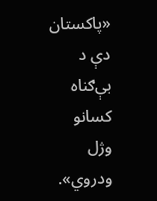«پاکستان دې د بې‌ګناه کسانو وژل ودروي».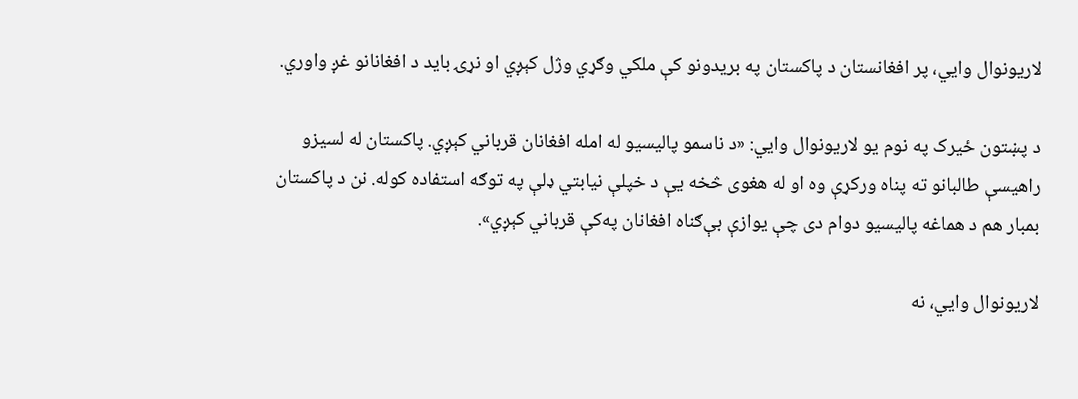لاریونوال وايي، پر افغانستان د پاکستان په بریدونو کې ملکي وګړي وژل کېږي او نړۍ باید د افغانانو غږ واوري.

د پښتون ځیرک په نوم یو لاریونوال وايي: «د ناسمو پالیسیو له امله افغانان قرباني کېږي. پاکستان له لسیزو راهیسې طالبانو ته پناه ورکړې وه او له هغوی څخه یې د خپلې نیابتي ډلې په توګه استفاده کوله. نن د پاکستان بمبار هم د هماغه پالیسیو دوام دی چې یوازې بې‌ګناه افغانان په‌کې قرباني کېږي».

لاریونوال وايي، نه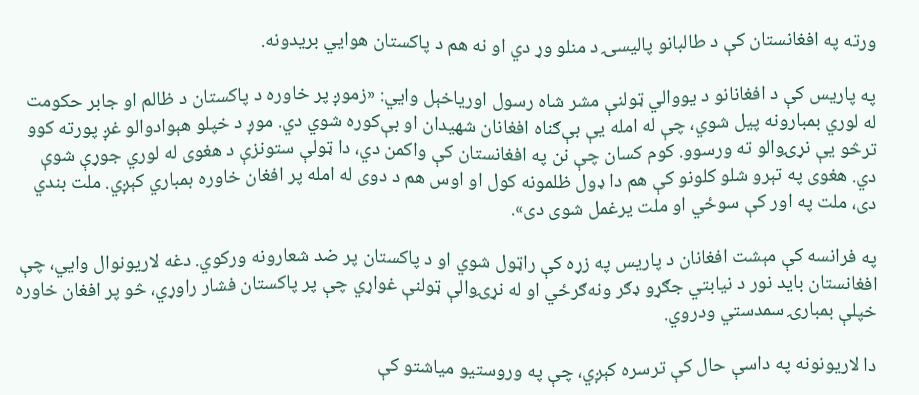ورته په افغانستان کې د طالبانو پالیسۍ د منلو وړ دي او نه هم د پاکستان هوايي بریدونه.

په پاریس کې د افغانانو د یووالي ټولنې مشر شاه رسول اوریاخېل وايي: «زموږ پر خاوره د پاکستان د ظالم او جابر حکومت له لوري بمبارونه پیل شوي، چې له امله یې بې‌ګناه افغانان شهیدان او بې‌کوره شوي دي. موږ د خپلو هېوادوالو غږ پورته کوو ترڅو یې نړۍوالو ته ورسوو. کوم کسان چې نن په افغانستان کې واکمن دي، دا ټولې ستونزې د هغوی له لوري جوړې شوې دي. هغوی په تېرو شلو کلونو کې هم دا ډول ظلمونه کول او اوس هم د دوی له امله پر افغان خاوره بمباري کېږي. ملت بندي دی، ملت په اور کې سوځي او ملت یرغمل شوی دی».

په فرانسه کې مېشت افغانان د پاریس په زړه کې راټول شوي او د پاکستان پر ضد شعارونه ورکوي. دغه لاریونوال وايي، چې افغانستان باید نور د نیابتي جګړو ډګر ونه‌ګرځي او له نړۍوالې ټولنې غواړي چې پر پاکستان فشار راوړي، څو پر افغان خاوره خپلې بمبارۍ سمدستي ودروي.

دا لاریونونه په داسې حال کې ترسره کېږي، چې په وروستیو میاشتو کې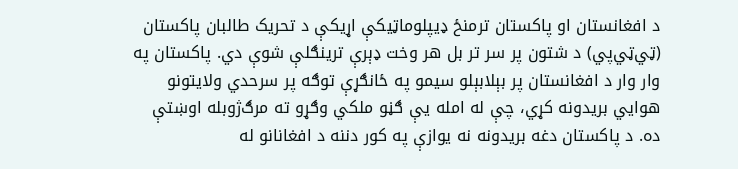د افغانستان او پاکستان ترمنځ ډیپلوماټیکې اړیکې د تحریک طالبان پاکستان (ټي‌ټي‌پي) د شتون پر سر تر بل هر وخت ډېرې ترینګلې شوې دي. پاکستان په وار وار د افغانستان پر بېلابېلو سیمو په ځانګړې توګه پر سرحدي ولایتونو هوايي بریدونه کړي، چې له امله یې ګڼو ملکي وګړو ته مرګ‌ژوبله اوښتې ده. د پاکستان دغه بریدونه نه یوازې په کور دننه د افغانانو له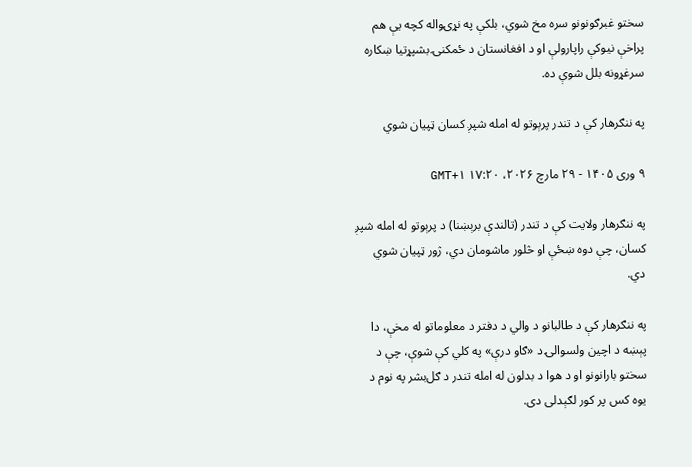سختو غبرګونونو سره مخ شوي، بلکې په نړۍواله کچه یې هم پراخې نيوکې راپارولې او د افغانستان د ځمکنۍ بشپړتیا ښکاره سرغړونه بلل شوې ده.

په ننګرهار کې د تندر پرېوتو له امله شپږ کسان ټپیان شوي

۹ وری ۱۴۰۵ - ۲۹ مارچ ۲۰۲۶، ۱۷:۲۰ GMT+۱

په ننګرهار ولایت کې د تندر (تالندې برېښنا) د پرېوتو له امله شپږ کسان، چې دوه ښځې او څلور ماشومان دي، ژور ټپیان شوي دي.

په ننګرهار کې د طالبانو د والي د دفتر د معلوماتو له مخې، دا پېښه د اچین ولسوالۍ د «ګاو درې» په کلي کې شوې، چې د سختو بارانونو او د هوا د بدلون له امله تندر د ګل‌بشر په نوم د یوه کس پر کور لګېدلی دی.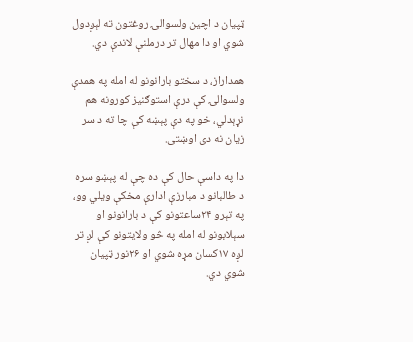ټپیان د اچین ولسوالۍ روغتون ته لېږدول شوي او دا مهال تر درملنې لاندې دي.

همداراز، د سختو بارانونو له امله په همدې ولسوالۍ کې درې استوګنیز کورونه هم نړېدلي، خو په دې پېښه کې چا ته د سر زیان نه دی اوښتی.

دا په داسې حال کې ده چې له پېښو سره د طالبانو د مبارزې ادارې مخکې ویلي وو، په تېرو ۲۴ساعتونو کې د بارانونو او سېلابونو له امله په څو ولایتونو کې لږ تر لږه ۱۷کسان مړه شوي او ۲۶نور ټپیان شوي دي.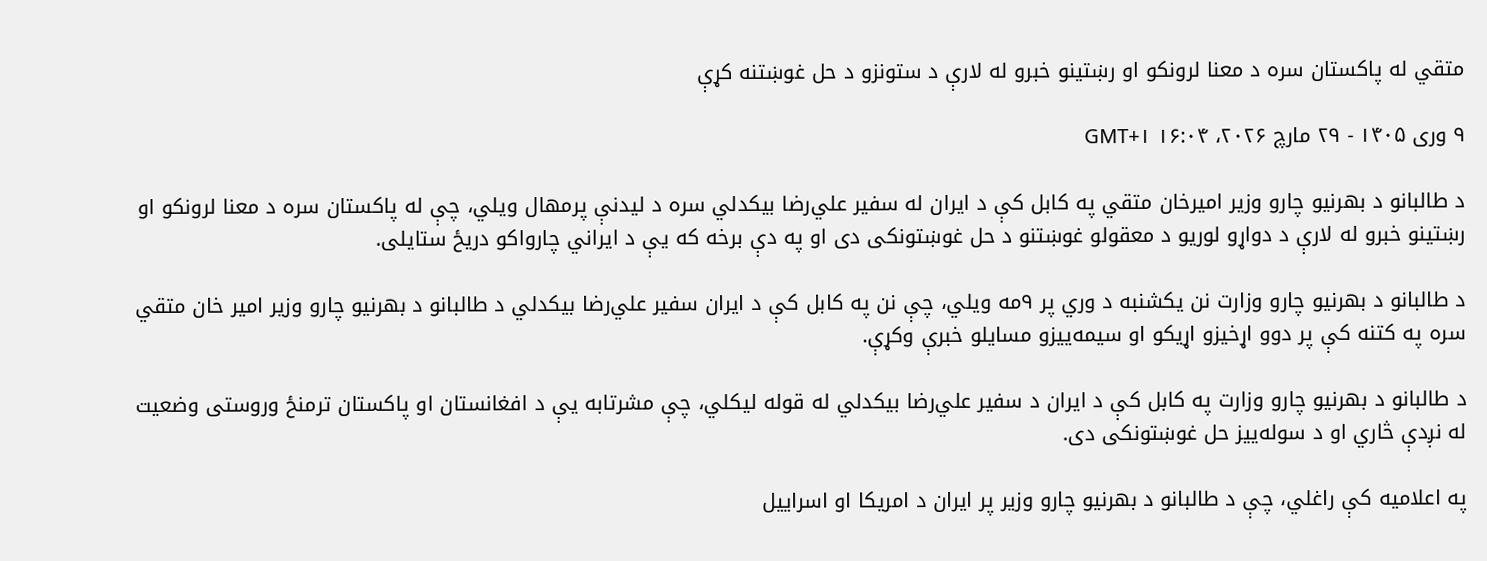متقي له پاکستان سره د معنا لرونکو او رښتينو خبرو له لارې د ستونزو د حل غوښتنه کړې

۹ وری ۱۴۰۵ - ۲۹ مارچ ۲۰۲۶، ۱۶:۰۴ GMT+۱

د طالبانو د بهرنیو چارو وزیر امیرخان متقي په کابل کې د ایران له سفیر علي‌رضا بيکدلي سره د لیدنې پرمهال ویلي، چې له پاکستان سره د معنا لرونکو او رښتينو خبرو له لارې د‌ دواړو لوريو د معقولو غوښتنو د حل غوښتونکی دی او په دې برخه که یې د ایراني چارواکو دریځ ستایلی.

د طالبانو د بهرنیو چارو وزارت نن یکشنبه د وري پر ۹مه ویلي، چې نن په کابل کې د ايران سفیر علي‌رضا بيکدلي د طالبانو د بهرنیو چارو وزیر امير خان متقي سره په کتنه کې پر دوو اړخیزو اړیکو او سيمه‌ييزو مسايلو خبرې وکړې.

د طالبانو د بهرنیو چارو وزارت په کابل کې د ایران د سفیر علي‌رضا بيکدلي له قوله لیکلي، چې مشرتابه يې د افغانستان او پاکستان ترمنځ وروستی وضعيت له نږدې څاري او د سوله‌ييز حل غوښتونکی دی.

په اعلامیه کې راغلي، چې د طالبانو د بهرنیو چارو وزیر پر ایران د امريکا او اسراییل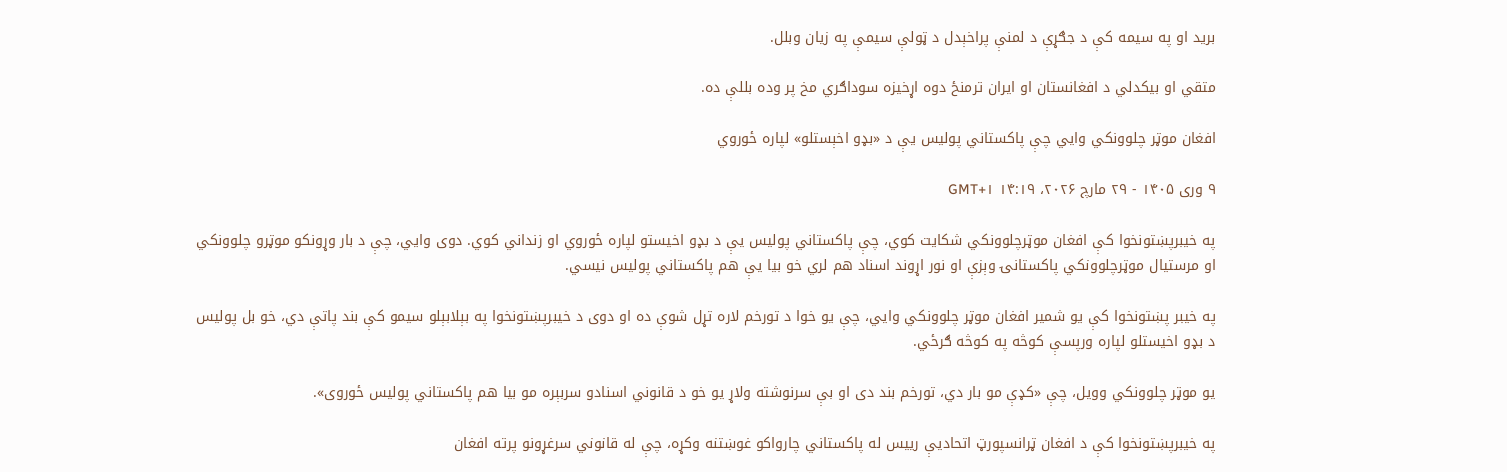برید او په سيمه کې د جګړې د لمنې پراخېدل د ټولې سيمې په زيان وبلل.

متقي او بیکدلي د افغانستان او ایران ترمنځ دوه اړخيزه سوداګري مخ پر وده بللې ده.

افغان موټر چلوونکي وايي چې پاکستاني پولیس یې د «بډو اخېستلو» لپاره ځوروي

۹ وری ۱۴۰۵ - ۲۹ مارچ ۲۰۲۶، ۱۴:۱۹ GMT+۱

په خیبرپښتونخوا کې افغان موټرچلوونکي شکایت کوي، چې پاکستاني پولیس یې د بډو اخیستو لپاره ځوروي او زنداني کوي. دوی وايي، چې د بار وړونکو موټرو چلوونکي او مرستیال موټرچلوونکي پاکستانۍ وېزې او نور اړوند اسناد هم لري خو بیا یې هم پاکستاني پولیس نیسي.

په خیبر پښتونخوا کې یو شمیر افغان موټر چلوونکي وايي، چې یو خوا د تورخم لاره تړل شوې ده او دوی د خیبرپښتونخوا په بېلابېلو سیمو کې بند پاتې دي، خو بل پولیس د بډو اخیستلو لپاره ورپسې کوڅه په کوڅه ګرځي.

یو موټر چلوونکي وویل، چې «کډې مو بار دي، تورخم بند دی او بې سرنوشته ولاړ یو خو د قانوني اسنادو سربېره مو بیا هم پاکستاني پولیس ځوروی».

په خیبرپښتونخوا کې د افغان ټرانسپورټ اتحادیې رییس له پاکستاني چارواکو غوښتنه وکړه، چې له قانوني سرغړونو پرته افغان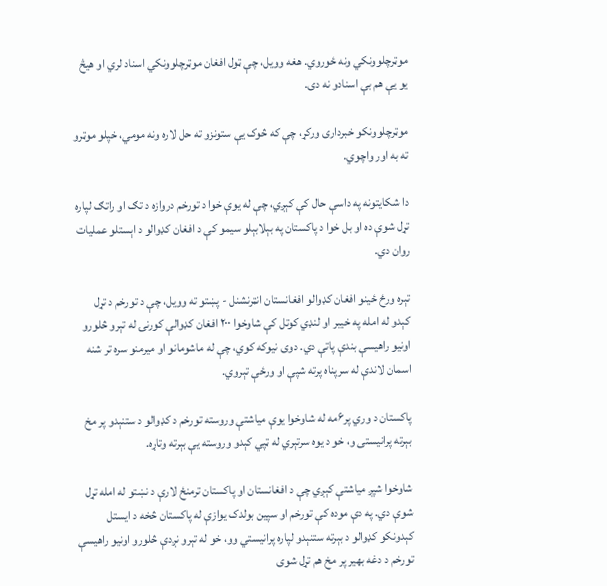موټرچلوونکي ونه ځوروي. هغه وویل، چې ټول افغان موټرچلوونکي اسناد لري او هیڅ یو یې هم بې اسنادو نه دی.

موټرچلوونکو خبرداری ورکړ، چې که څوک یې ستونزو ته حل لاره ونه مومي، خپلو موټرو ته به اور واچوي.

دا شکایتونه په داسې حال کې کېږي، چې له یوې خوا د تورخم دروازه د تګ او راتګ لپاره تړل شوې ده او بل خوا د پاکستان په بېلابېلو سیمو کې د افغان کډوالو د اېستلو عملیات روان دي.

تېره ورځ ځینو افغان کډوالو افغانستان انټرنشنل - پښتو ته وویل، چې د تورخم د تړل کېدو له امله په خیبر او لنډي کوتل کې شاوخوا ۲۰۰ افغان کډوالې کورنۍ له تېرو څلورو اونیو راهیسې بندې پاتې دي. دوی نیوکه کوي، چې له ماشومانو او میرمنو سره تر شنه اسمان لاندې له سرپناه پرته شپې او ورځې تېروي.

پاکستان د وري پر۶مه له شاوخوا یوې میاشتې وروسته تورخم د کډوالو د ستنېدو پر مخ بېرته پرانیستی و، خو د یوه سرتېري له ټپي کېدو وروسته یې بېرته وتاړه.

شاوخوا شپږ میاشتې کېږي چې د افغانستان او پاکستان ترمنځ لارې د نښتو له امله تړل شوې دي. په دې موده کې تورخم او سپین بولدک یوازې له پاکستان څخه د ایستل کېدونکو کډوالو د بېرته ستنېدو لپاره پرانیستي وو، خو له تېرو نږدې څلورو اونیو راهیسې تورخم د دغه بهیر پر مخ هم تړل شوی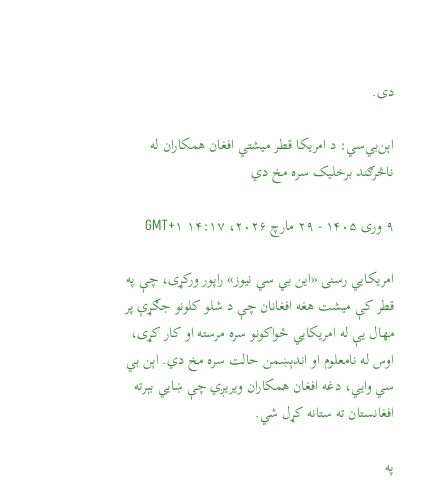دی.

اېن‌بي‌سي: د امریکا قطر میشتي افغان همکاران له ناڅرګند برخلیک سره مخ دي

۹ وری ۱۴۰۵ - ۲۹ مارچ ۲۰۲۶، ۱۴:۱۷ GMT+۱

امریکایي رسنۍ «این بي سي نیوز» راپور ورکړی، چې په قطر کې میشت هغه افغانان چې د شلو کلونو جګړې پر مهال یې له امریکايي ځواکونو سره مرسته او کار کړی، اوس له نامعلوم او اندېښمن حالت سره مخ دي. اېن بي سي وايي، دغه افغان همکاران ویریږي چې ښايي بېرته افغانستان ته ستانه کړل شي.

په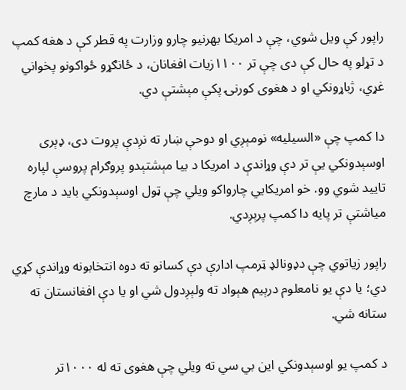راپور کې ویل شوي، چې د امریکا بهرنیو چارو وزارت په قطر کې د هغه کمپ د تړلو په حال کې دی چې تر ۱۱۰۰زیات افغانان، د ځانګړو ځواکونو پخواني غړي، ژباړونکي او د هغوی کورنۍ پکې مېشتې دي.

دا کمپ چې «السیلیه» نومېږي او دوحې ښار ته نږدې پروت دی، ډېری اوسېدونکي یې تر دې وړاندې د امریکا د بیا مېشتېدو پروګرام پروسې لپاره تایید شوي وو. خو امریکايي چارواکو ویلي چې ټول اوسېدونکي باید د مارچ میاشتې تر پایه دا کمپ پرېږدي.

راپور زیاتوي چې دډونالډ ټرمپ ادارې دې کسانو ته دوه انتخابونه وړاندې کړي دي؛ یا دې یو نامعلوم درېیم هېواد ته ولېږدول شي او یا دې افغانستان ته ستانه شي.

د کمپ یو اوسېدونکي این بي سي ته ویلي چې هغوی ته له ۱۰۰۰تر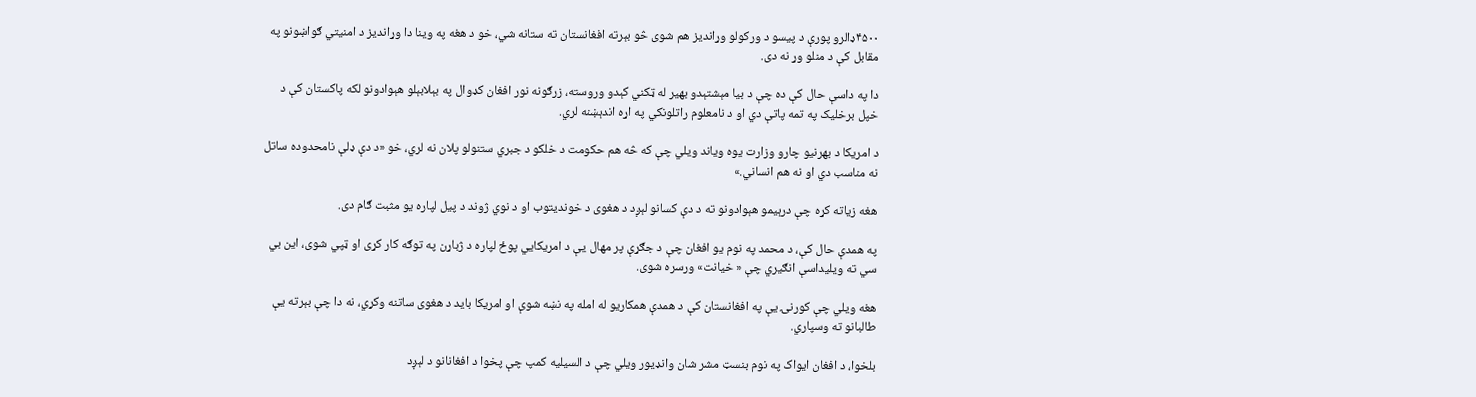۴۵۰۰ډالرو پورې د پیسو د ورکولو وړاندیز هم شوی څو بېرته افغانستان ته ستانه شي، خو د هغه په وینا دا وړاندیز د امنیتي ګواښونو په مقابل کې د منلو وړ نه دی.

دا په داسې حال کې ده چې د بیا مېشتېدو بهیر له ټکني کېدو وروسته، زرګونه نور افغان کډوال په بېلابېلو هېوادونو لکه پاکستان کې د خپل برخلیک په تمه پاتې دي او د نامعلوم راتلونکي په اړه اندېښنه لري.

د امریکا د بهرنیو چارو وزارت یوه ویاند ویلي چې که څه هم حکومت د خلکو د جبري ستنولو پلان نه لري، خو «د دې ډلې نامحدوده ساتل نه مناسب دي او نه هم انساني.»

هغه زیاته کړه چې درېیمو هېوادونو ته د دې کسانو لېږد د هغوی د خوندیتوب او د نوي ژوند د پیل لپاره یو مثبت ګام دی.

په همدې حال کې، د محمد په نوم یو افغان چې د جګړې پر مهال یې د امریکايي پوځ لپاره د ژباړن په توګه کار کړی او ټپي شوی، این بي سي ته ویليداسې انګیري چې « خیانت» ورسره شوی.

هغه ویلي چې کورنۍ یې په افغانستان کې د همدې همکاریو له امله په نښه شوې او امریکا باید د هغوی ساتنه وکړي، نه دا چې بېرته یې طالبانو ته وسپاري.

بلخوا، د افغان ایواک په نوم بنسټ مشر شان وانډیور ویلي چې د السیلیه کمپ چې پخوا د افغانانو د لېږد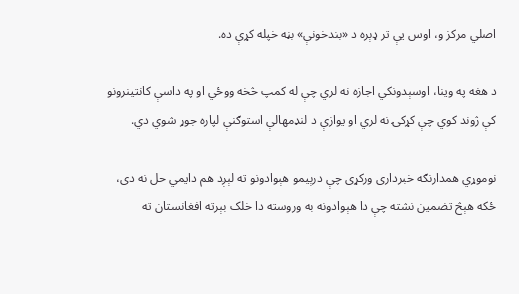اصلي مرکز و، اوس یې تر ډېره د «بندخونې» بڼه خپله کړې ده.

د هغه په وینا، اوسېدونکي اجازه نه لري چې له کمپ څخه ووځي او په داسې کانتینرونو کې ژوند کوي چې کړکۍ نه لري او یوازې د لنډمهالې استوګنې لپاره جوړ شوي دي.

نوموړي همدارنګه خبرداری ورکړی چې درېیمو هېوادونو ته لېږد هم دایمي حل نه دی، ځکه هېڅ تضمین نشته چې دا هېوادونه به وروسته دا خلک بېرته افغانستان ته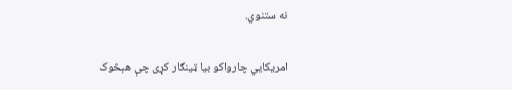نه ستنوي.

امریکايي چارواکو بیا ټینګار کړی چې هېڅوک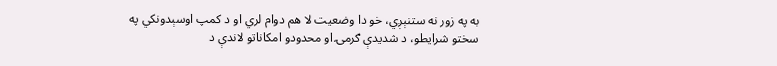به په زور نه ستنېږي، خو دا وضعیت لا هم دوام لري او د کمپ اوسېدونکي په سختو شرایطو، د شدیدې ګرمۍ او محدودو امکاناتو لاندې د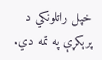خپل راتلونکي د پرېکړې په تمه دي.